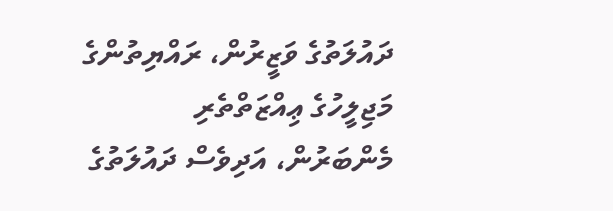ދައުލަތުގެ ވަޒީރުން، ރައްޔިތުންގެ މަޖިލީހުގެ ޢިއްޒަތްތެރި މެންބަރުން، އަދިވެސް ދައުލަތުގެ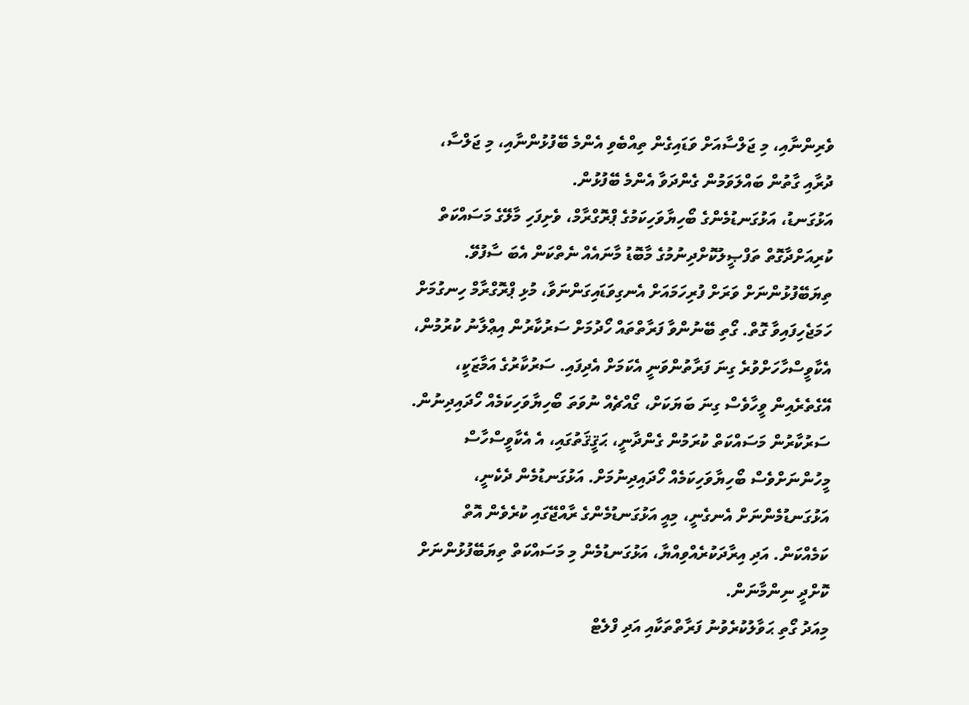ވެރިންނާއި، މި ޖަލްސާއަށް ވަޑައިގެން ތިއްބެވި އެންމެ ބޭފުޅުންނާއި، މި ޖަލްސާ، ދުރާއި ގާތުން ބައްލަވަމުން ގެންދަވާ އެންމެ ބޭފުޅުން.
އަޅުގަނޑު، އަޅުގަނޑުމެންގެ ބޯހިޔާވަހިކަމުގެ ޕްރޮގްރާމް، ވެށިފަހި މާލޭގެ މަސައްކަތް ކުރިއަށްދާގޮތް ތަފްޞީލުކޮށްދިނުމުގެ މާބޮޑު މާނައެއް ނެތްކަން އެބަ ސާފުވޭ. ތިޔަބޭފުޅުންނަށް ވަރަށް ފުރިހަމައަށް އެނގިވަޑައިގަންނަވާ، މުޅި ޕްރޮގްރާމް ހިނގުމަށް ހަމަޖެހިފައިވާ ގޮތް. ގޯތި ބޭނުންވާ ފަރާތްތައް ހޯދުމަށް ސަރުކާރުން އިޢްލާނު ކުރުމުން، އެކާވީސްހާހަށްވުރެ ގިނަ ފަރާތުންވަނީ އެކަމަށް އެދިފައި. ސަރުކާރުގެ އަމާޒަކީ، އޭގެތެރެއިން ވީހާވެސް ގިނަ ބަޔަކަށް، ގޯއްޗެއް ނުވަތަ ބޯހިޔާވަހިކަމެއް ހޯދައިދިނުން. ސަރުކާރުން މަސައްކަތް ކުރަމުން ގެންދާނީ، ޙަޤީޤަތުގައި، އެ އެކާވީސްހާސް މީހުންނަށްވެސް ބޯހިޔާވަހިކަމެއް ހޯދައިދިނުމަށް. އަޅުގަނޑުމެން ދެކެނީ، އަޅުގަނޑުމެންނަށް އެނގެނީ، މިއީ އަޅުގަނޑުމެންގެ ރާއްޖޭގައި ކުރެވެން އޮތް ކަމެއްކަން. އަދި އިރާދަކުރެއްވިއްޔާ، އަޅުގަނޑުމެން މި މަސައްކަތް ތިޔަބޭފުޅުންނަށް ކޮށްދީ ނިންމާނަން.
މިއަދު ގޯތި ޙަވާލުކުރެވުނު ފަރާތްތަކާއި އަދި ފްލެޓް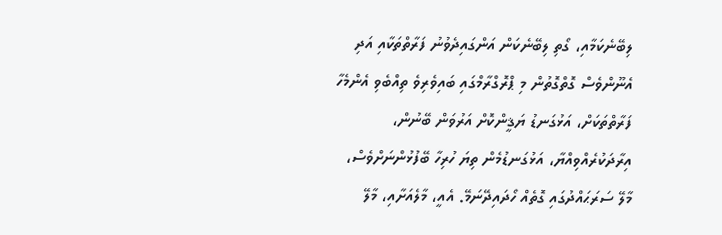ލިބޭނެކަމާއި، ގޯތި ލިބޭނެކަން އަންގައިދެވުނު ފަރާތްތަކާއި އަދި އެނޫންވެސް ގޮތްގޮތުން މި ޕްރޮގްރާމްގައި ބައިވެރިވެ ތިއްބެވި އެންމެހާ ފަރާތްތަކަށް، އަޅުގަނޑު ޔަޤީންކޮށް އަރުވަން ބޭނުން، އިރާދަކުރެއްވިއްޔާ، އަޅުގަނޑުމެން ތިޔަ ހުރިހާ ބޭފުޅުންނަށްވެސް، މާލޭ ސަރަޙައްދުގައި ގޮތެއް ހޯދައިދޭނަމޭ. އެއީ، މާލެއަށާއި، މާލޭ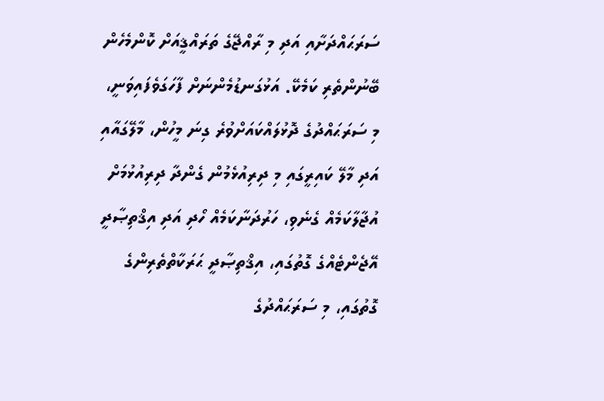ސަރަޙައްދަށާއި އަދި މި ރާއްޖޭގެ ތަރައްޤީއަށް ކޮންމެހެން ބޭނުންތެރި ކަމެކޭ. އަޅުގަނޑުމެންނަށް ފާހަގަވެފައިވަނީ، މި ސަރަޙައްދުގެ ދޮޅުލައްކައަށްވުރެ ގިނަ މީހުން، މާލޭގައާއި އަދި މާލޭ ކައިރީގައި މި ދިރިއުޅެމުން ގެންދާ ދިރިއުޅުމަށް އުޖާލާކަމެއް ގެނެވި، ހަރުދަނާކަމެއް ހޯދި އަދި އިޤްތިޞާދީ އޭޖެންޓެއްގެ ގޮތުގައި، އިޤްތިޞާދީ ޙަރަކާތްތެރިންގެ ގޮތުގައި، މި ސަރަޙައްދުގެ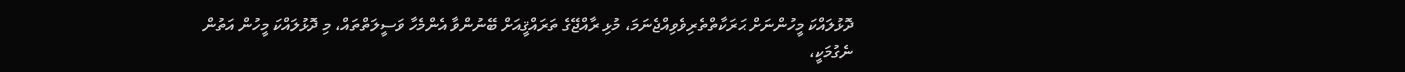ދޮޅުލައްކަ މީހުންނަށް ޙަރަކާތްތެރިވެވިއްޖެނަމަ، މުޅި ރާއްޖޭގެ ތަރައްޤީއަށް ބޭނުންވާ އެންމެހާ ވަސީލަތްތައް، މި ދޮޅުލައްކަ މީހުން އަތުން ނެގުމަކީ،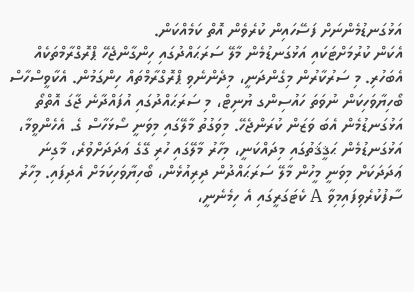އަޅުގަނޑުމެންނަށް ފަސޭހައިން ކުރެވެން އޮތް ކަމެއްކަން.
އެކަން ކުރުމަށްޓަކައި އަޅުގަނޑުމެން މާލޭ ސަރަޙައްދުގައި ހިންގާންޖެހޭ ޕްރޮގްރާމްތަކެއް އެބަހުރި. މި ސަރުކާރުން މިގެންދަނީ، މިދެންނެވި ޕްރޮގްރާމްތައް ހިންގަމުން. އެކާވީސްހާސް ބޯހިޔާވަހިކަން ނުވަތަ ހައުސިންގ ޔުނިޓް، މި ސަރަޙައްދުގައި އުފައްދާނެ ޖާގަ އޮތްތޯ އަޅުގަނޑުމެން އެބަ ވަޒަން ކުރަންޖެހޭ. މިވަގުތު މާލޭގައި މިވަނީ ސޯޅަހާސް ގެ. އެހެންވީމާ، އަޅުގަނޑުމެން ޙަޤީޤަތުގައި މިދައްކަނީ، މިހާރު މާލޭގައި ހުރި ގޭގެ ޢަދަދަށްވުރެ، މާގިނަ ޢަދަދަކަށް މިވަނީ މީހުން މާލޭ ސަރަޙައްދުން ދިރިއުޅެން، ބޯހިޔާވަހިކަމަށް އެދިފައި. މިހާރު ސާފުކުރެވިފައިމިވާ A ކެޓަގަރީގައި އެ ހިމެނެނީ،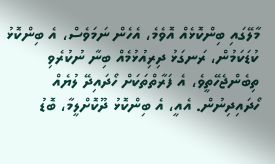މާލޭގައި ބިންކޮޅެއް އޮވެމެ، އެހެން ނަމަވެސް، އެ ބިންކޮޅު ކުޑަކަމުން، ރަނގަޅު ދިރިއުޅުމެއް ބިނާ ނުކުރެވި ތިބެންޖެހޭތީވެ، އެ ފަރާތްތަކަށް ހޯދައިދޭ ލުޔެއް ހޯދައިދިނުން. އެއީ، އެ ބިންކޮޅު ދޫކޮށްލީމާ، ބޮޑު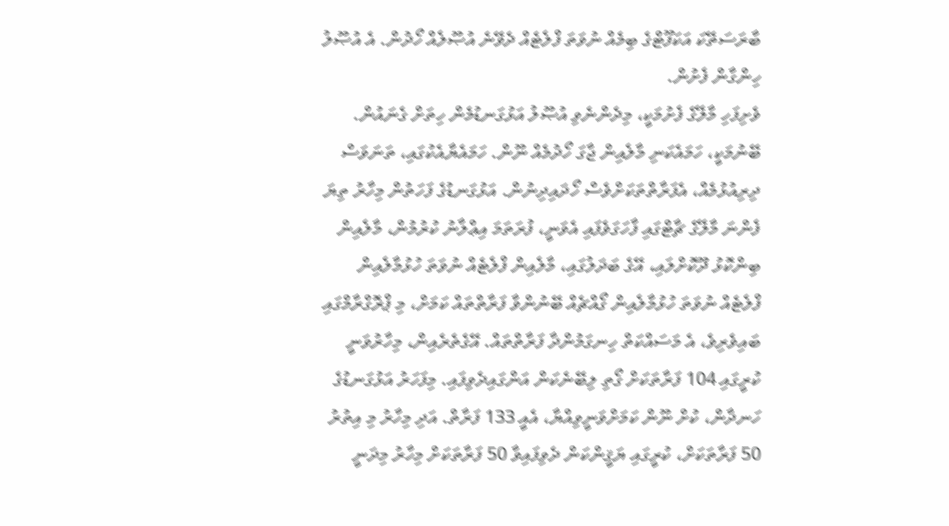ބާރަސަތޭކަ އަކަފޫޓްގެ ބިމެއް ނުވަތަ ފްލެޓެއް ދެވޭނެ އުޞޫލެއް ހޯދުން. އެ އުޞޫލު ހިންގާން ފެށުން.
ވެށިފަހި މާލޭގެ ފެށުމަކީ، މިދެންނެވި އުޞޫލު އަޅުގަނޑުމެން ހިތަށް ގެނައުން. ބޭނުމަކީ، ހަމައެކަނި މާލެއިން ޖާގަ ހޯދުމެއް ނޫން. ހަމައެޔާއެކުގައި، ތަނަވަސް ދިރިއުޅުމެއް، އެފަރާތްތަކަށްވެސް ހޯދައިދިނުން. އަޅުގަނޑުގެ ފަހަތުން މިހާރު ތިޔަ ފެންނަ މާލޭގެ ޗާޓްގައި ފާހަގަވެފައި އެވަނީ، ފުރަތަމަ އިޢްލާނު ކުރުމުން، މާލެއިން ބިންކޮޅު ދޫކޮށްލައި، އޭގެ ބަދަލުގައި، މާލެއިން ފްލެޓެއް ނުވަތަ ހުޅުމާލެއިން ފްލެޓެއް ނުވަތަ ހުޅުމާލެއިން ގޯއްޗެއް ބޭނުންވާ ފަރާތްތައް ކަމަށް، މި ޕްރޮގްރާމްގައި ބައިވެރިވެ، އެ މަސައްކަތް ހިނގަމުންދާ ފަރާތްތައް. އޭގެތެރެއިން، މިހާރުވަނީ ކުރީގައި 104 ފަރާތަކަށް ގޯތި ލިބޭނެކަން އަންގައިދެވިފައި. މިފަހަރު އަޅުގަނޑުގެ ހަނދާން، ކުށް ނޫން ކަމަށްވަނީވިއްޔާ، އެއީ 133 ފަރާތް. އަދި މިހާރު މި އިތުރު 50 ފަރާތަކަށް، ކުރީގައި ޔަޤީންކަން ދެވިފައިވާ 50 ފަރާތަކަށް މިހާރު މިދަނީ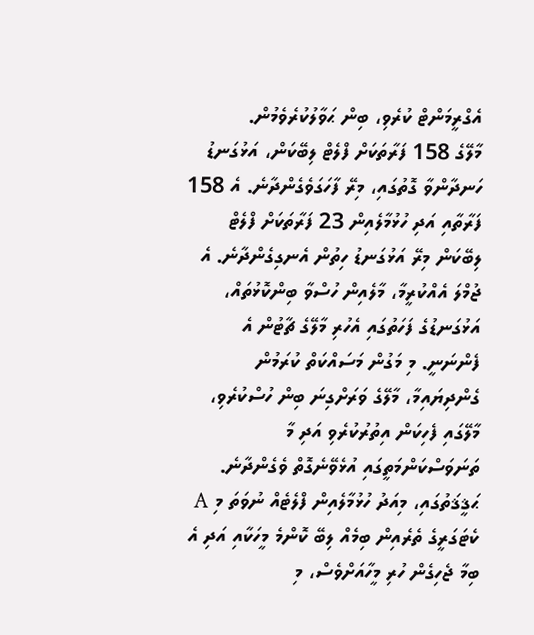އެގްރީމަންޓް ކުރެވި، ބިން ޙަވާލުކުރެވެމުން.
މާލޭގެ 158 ފަރާތަކަށް ފްލެޓް ލިބޭކަން، އަޅުގަނޑު ހަނދާންވާ ގޮތުގައި، މިރޭ ފާހަގަވެގެންދާނެ. އެ 158 ފަރާތާއި އަދި ހުޅުމާލެއިން 23 ފަރާތަކަށް ފްލެޓް ލިބޭކަން މިރޭ އަޅުގަނޑު ހިތުން އެނގިގެންދާނެ. އެ ޖުމްލަ އެއްކުރީމާ، މާލެއިން ހުސްވާ ބިންކޮޅުތައް، އަޅުގަނޑުގެ ފަހަތުގައި އެހުރި މާލޭގެ ޗާޓުން އެ ފެންނަނީ. މި މަގުން މަސައްކަތް ކުރަމުން ގެންދިޔައިމާ، މާލޭގެ ވަރަށްގިނަ ބިން ހުސްކުރެވި، މާލޭގައި ފެހިކަން އިތުރުކުރެވި އަދި މާ ތަނަވަސްކަންމަތީގައި އުޅެވޭނެގޮތް ވެގެންދާނެ. ޙަޤީޤަތުގައި، މިއަދު ހުޅުމާލެއިން ފްލެޓެއް ނުވަތަ މި A ކެޓަގަރީގެ ތެރެއިން ބިމެއް ލިބޭ ކޮންމެ މީހަކާއި އަދި އެ ބިމާ ޖެހިގެން ހުރި މީހާއަށްވެސް، މި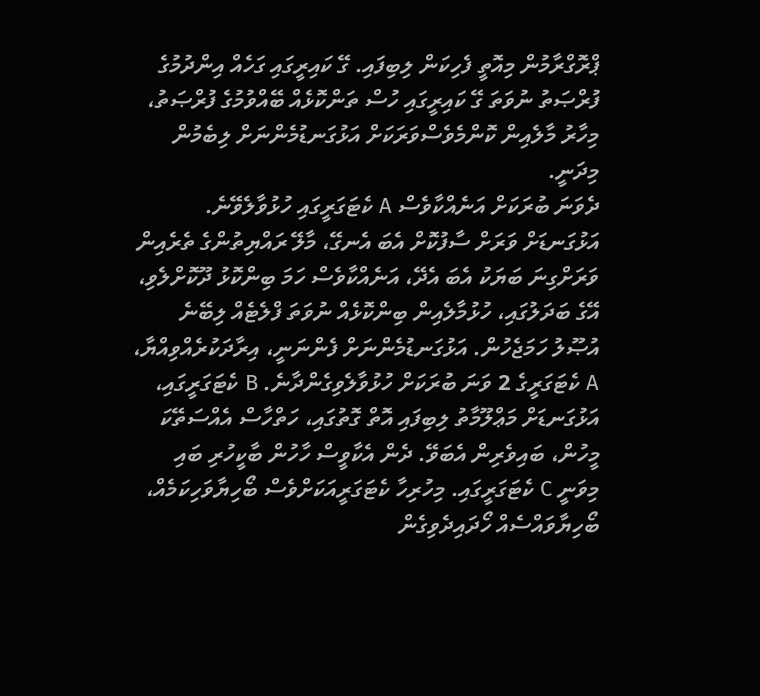ޕްރޮގްރާމުން މިއޮތީ ފެހިކަން ލިބިފައި. ގޭ ކައިރީގައި ގަހެއް އިންދުމުގެ ފުރްޞަތު ނުވަތަ ގޭ ކައިރީގައި ހުސް ތަންކޮޅެއް ބޭއްވުމުގެ ފުރްޞަތު، މިހާރު މާލެއިން ކޮންމެވެސްވަރަކަށް އަޅުގަނޑުމެންނަށް ލިބެމުން މިދަނީ.
ދެވަނަ ބުރަކަށް އަނެއްކާވެސް A ކެޓަގަރީގައި ހުޅުވާލެވޭނެ. އަޅުގަނޑަށް ވަރަށް ސާފުކޮށް އެބަ އެނގޭ، މާލޭ ރައްޔިތުންގެ ތެރެއިން ވަރަށްގިނަ ބަޔަކު އެބަ އެދޭ، އަނެއްކާވެސް ހަމަ ބިންކޮޅު ދޫކޮށްލެވި، އޭގެ ބަދަލުގައި، ހުޅުމާލެއިން ބިންކޮޅެއް ނުވަތަ ފްލެޓެއް ލިބޭނެ އުޞޫލު ހަމަޖެހުން. އަޅުގަނޑުމެންނަށް ފެންނަނީ، އިރާދަކުރެއްވިއްޔާ، A ކެޓަގަރީގެ 2 ވަނަ ބުރަކަށް ހުޅުވާލެވިގެންދާނެ. B ކެޓަގަރީގައި، އަޅުގަނޑަށް މަޢްލޫމާތު ލިބިފައި އޮތް ގޮތުގައި، ހަތްހާސް އެއްސަތޭކަ މީހުން، ބައިވެރިން އެބަވޭ. ދެން އެކާވީސް ހާހުން ބާކީހުރި ބައި މިވަނީ C ކެޓަގަރީގައި. މިހުރިހާ ކެޓަގަރީއަކަށްވެސް ބޯހިޔާވަހިކަމެއް، ބޯހިޔާވައްސެއް ހޯދައިދެވިގެން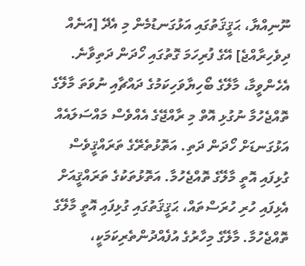ނޫނިއްޔާ، ޙަޤީޤަތުގައި އަޅުގަނޑުމެން މި އެދޭ [އަނެއް ދިވެހިރާއްޖެ] އޭގެ ފުރިހަމަ ގޮތުގައި ހޯދަން ދަތިވާނެ.
އެހެންވީމާ، މާލޭގެ ބޯހިޔާވަހިކަމުގެ ދައްޗާއި ނުވަތަ މާލޭގެ ތޮއްޖެހުމާ ނުގުޅި އޮތް މި ރާއްޖޭގެ އެއްވެސް މައްސަލައެއް އަޅުގަނޑަށް ހޯދަން ދަތި. އަތޮޅުތެރޭގެ ތަރައްޤީވެސް ގުޅިފައި އޮތީ މާލޭގެ ތޮއްޖެހުމާ. އަތޮޅުތަކުގެ ތަރައްޤީއަށް އެޅިފައި ހުރި ހުރަސްތައް، ޙަޤީޤަތުގައި ގުޅިފައި އޮތީ މާލޭގެ ތޮއްޖެހުމާ. މާލޭގެ މިހާރުގެ އުފެއްދުންތެރިކަމަކީ،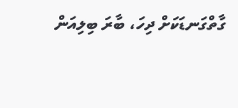ގާތްގަނޑަކަށް ދިހަ، ބާރަ ބިލިއަން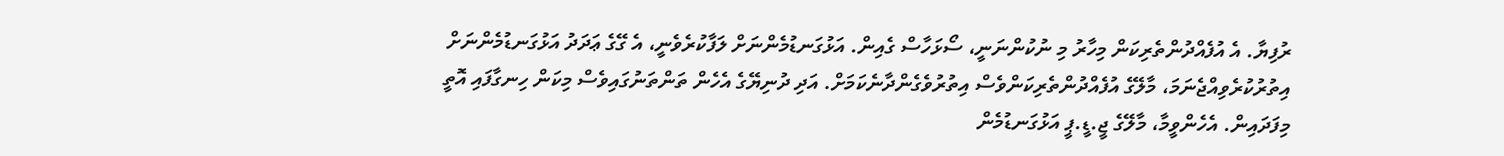ރުފިޔާ. އެ އުފެއްދުންތެރިކަން މިހާރު މި ނުކުންނަނީ، ސޯޅަހާސް ގެއިން. އަޅުގަނޑުމެންނަށް ލަފާކުރެވެނީ، އެ ގޭގެ ޢަދަދު އަޅުގަނޑުމެންނަށް އިތުރުކުރެވިއްޖެނަމަ، މާލޭގެ އުފެއްދުންތެރިކަންވެސް އިތުރުވެގެންދާނެކަމަށް. އަދި ދުނިޔޭގެ އެހެން ތަންތަނުގައިވެސް މިކަން ހިނގާފައި އޮތީ މިފަދައިން. އެހެންވީމާ، މާލޭގެ ޖީ.ޑީ.ޕީ އަޅުގަނޑުމެން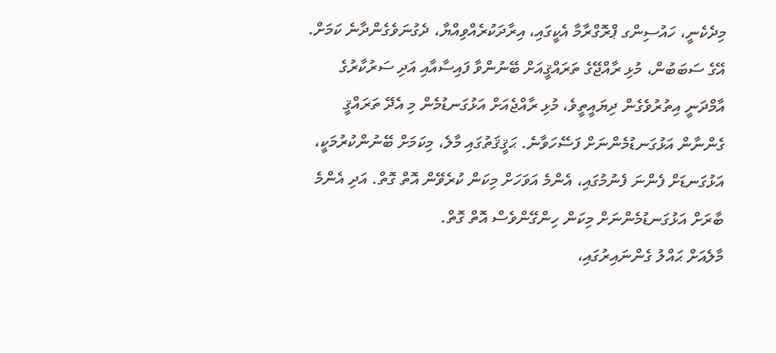މިދެކެނީ، ހައުސިންގ ޕްރޮގްރާމާ އެކީގައި، އިރާދަކުރެއްވިއްޔާ، ދެގުނަވެގެންދާނެ ކަމަށް. އޭގެ ސަބަބުން، މުޅި ރާއްޖޭގެ ތަރައްޤީއަށް ބޭނުންވާ ފައިސާއާއި އަދި ސަރުކާރުގެ އާމްދަނީ އިތުރުވެގެން ދިޔައީތީވެ، މުޅި ރާއްޖެއަށް އަޅުގަނޑުމެން މި އެދޭ ތަރައްޤީ ގެންނާން އަޅުގަނޑުމެންނަށް ފަސޭހަވާނެ. ޙަޤީޤަތުގައި މާލެ، މިކަމަށް ބޭނުންކުރުމަކީ، އަޅުގަނޑަށް ފެންނަ ފެނުމުގައި، އެންމެ އަވަހަށް މިކަން ކުރެވޭން އޮތް ގޮތް. އަދި އެންމެ ބާރަށް އަޅުގަނޑުމެންނަށް މިކަން ހިންގޭންވެސް އޮތް ގޮތް.
މާލެއަށް ޙައްލު ގެންނައިރުގައި،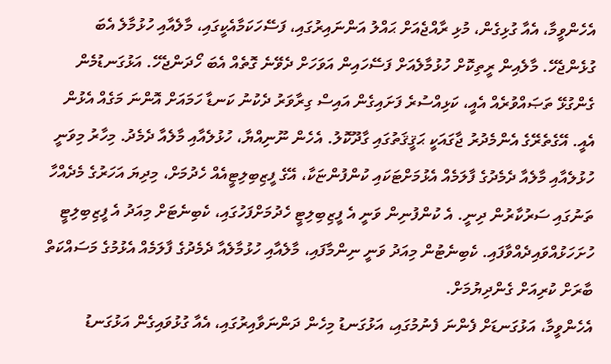އެހެންވީމާ، އެއާ ގުޅިގެން، މުޅި ރާއްޖެއަށް ޙައްލު އަންނައިރުގައި، ފަސޭހަކަމާއެކީގައި، މާލެއާއި ހުޅުމާލެ އެބަ ގުޅެންޖެހޭ. މާލެއިން ރީތިކޮށް ހުޅުމާލެއަށް ފަސޭހައިން އަވަހަށް ދެވޭނެ ގޮތެއް އެބަ ހޯދަންޖެހޭ. އަޅުގަނޑުމެން ގެންގުޅޭ ތަޞައްވުރެއް އެއީ، ކަޅިއްސުރެ ފަށައިގެން އައިސް ގިރާވަރު ދެކުނު ކަނޑާ ހަމައަށް އޮންނަ މަގެއް އެޅުން އެއީ. އޭގެތެރޭގެ އެންމެދުރު ޖާގައަކީ ޙަޤީޤަތުގައި ގާދޫކޮލު. އެހެން ނޫނިއްޔާ، ހުޅުލެއާއި މާލެއާ ދެމެދު. މިހާރު މިވަނީ ހުޅުލެއާއި މާލެއާ ދެމެދުގެ ފާލަމެއް އެޅުމަށްޓަކައި ކުންފުންޏަކާ، އޭގެ ފީޒިބިލިޓީއެއް ހެދުމަށް، މިދިޔަ އަހަރުގެ މެދެއްހާ ތަނުގައި ސަރުކާރުން ދިނީ. އެ ކުންފުނިން ވަނީ އެ ފީޒިބިލިޓީ ހެދުމަށްފަހުގައި، ކެބިނެޓަށް މިއަދު އެ ފީޒިބިލިޓީ ހުށަހަޅުއްވައިދެއްވާފައި. ކެބިނެޓުން މިއަދު ވަނީ ނިންމާފައި، މާލެއާއި ހުޅުމާލެއާ ދެމެދުގެ ފާލަމެއް އެޅުމުގެ މަސައްކަތް ބާރަށް ކުރިއަށް ގެންދިޔުމަށް.
އެހެންވީމާ، އަޅުގަނޑަށް ފެންނަ ފެނުމުގައި، އަޅުގަނޑު މިހެން ދަންނަވާއިރުގައި، އެއާ ގުޅުވައިގެން އަޅުގަނޑު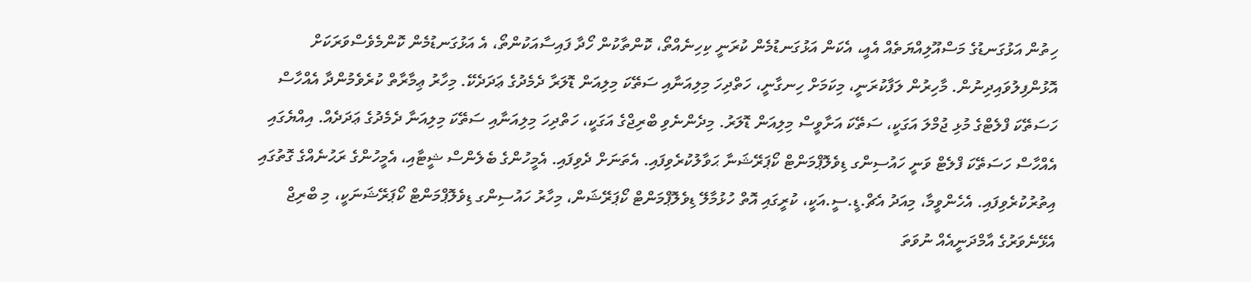ހިތުން އަޅުގަނޑުގެ މަސްއޫލިއްޔަތެއް އެއީ، އެކަން އަޅުގަނޑުމެން ކުރަނީ ކިހިނެއްތޯ، ކޮންތާކުން ހޯދާ ފައިސާއަކުންތޯ، އެ އަޅުގަނޑުމެން ކޮންމެވެސްވަރަކަށް އޮޅުންފިލުވައިދިނުން. މާހިރުން ލަފާކުރަނީ، މިކަމަށް ހިނގާނީ، ހަތްދިހަ މިލިއަނާއި ސަތޭކަ މިލިއަން ޑޮލަރާ ދެމެދުގެ ޢަދަދެކޭ. މިހާރު ޢިމާރާތް ކުރެވެމުންދާ އެއްހާސް ހަސަތޭކަ ފްލެޓްގެ މުޅި ޖުމްލަ އަގަކީ، ސަތޭކަ އަށާވީސް މިލިއަން ޑޮލަރު. މިދެންނެވި ބްރިޖްގެ އަގަކީ، ހަތްދިހަ މިލިއަނާއި ސަތޭކަ މިލިއަނާ ދެމެދުގެ ޢަދަދެއް. އިއްޔެގައި އެއްހާސް ހަސަތޭކަ ފްލެޓް ވަނީ ހައުސިންގ ޑިވެލޮޕްމަންޓް ކޯޕަރޭޝަނާ ޙަވާލުކުރެވިފައި. އެތަނަށް ދެވިފައި. އެމީހުންގެ ބެލެންސް ޝީޓާއި، އެމީހުންގެ ރަޙުނެއްގެ ގޮތުގައި އިތުރުކުރެވިފައި. އެހެންވީމާ، މިއަދު އެޗް.ޑީ.ސީ.އަކީ، ކުރީގައި އޮތް ހުޅުމާލޭ ޑިވެލޮޕްމަންޓް ކޯޕަރޭޝަން، މިހާރު ހައުސިންގ ޑިވެލޮޕްމަންޓް ކޯޕަރޭޝަނަކީ، މި ބްރިޖް އެޅޭނެވަރުގެ އާމްދަނީއެއް ނުވަތަ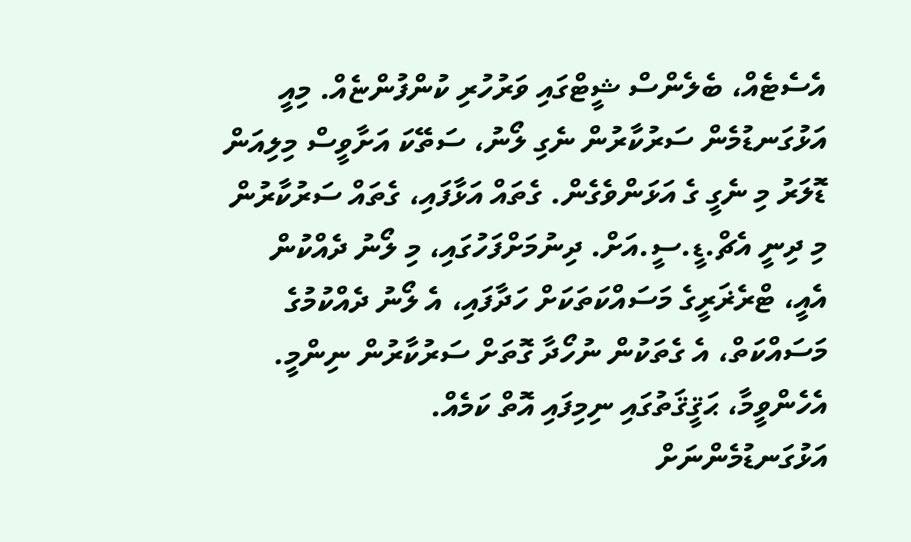އެސެޓެއް، ބެލެންސް ޝީޓްގައި ވަރުހުރި ކުންފުންޏެއް. މިއީ އަޅުގަނޑުމެން ސަރުކާރުން ނެގި ލޯނު، ސަތޭކަ އަށާވީސް މިލިއަން ޑޮލަރު މި ނެގީ ގެ އަޅަންވެގެން. ގެތައް އަޅާފައި، ގެތައް ސަރުކާރުން މި ދިނީ އެޗް.ޑީ.ސީ.އަށް. ދިނުމަށްފަހުގައި، މި ލޯނު ދެއްކުން އެއީ، ޓްރެޜަރީގެ މަސައްކަތަކަށް ހަދާފައި، އެ ލޯނު ދެއްކުމުގެ މަސައްކަތް، އެ ގެތަކުން ނުހޯދާ ގޮތަށް ސަރުކާރުން ނިންމީ. އެހެންވީމާ، ޙަޤީޤަތުގައި ނިމިފައި އޮތް ކަމެއް.
އަޅުގަނޑުމެންނަށް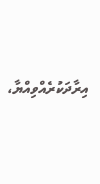އިރާދަކުރެއްވިއްޔާ،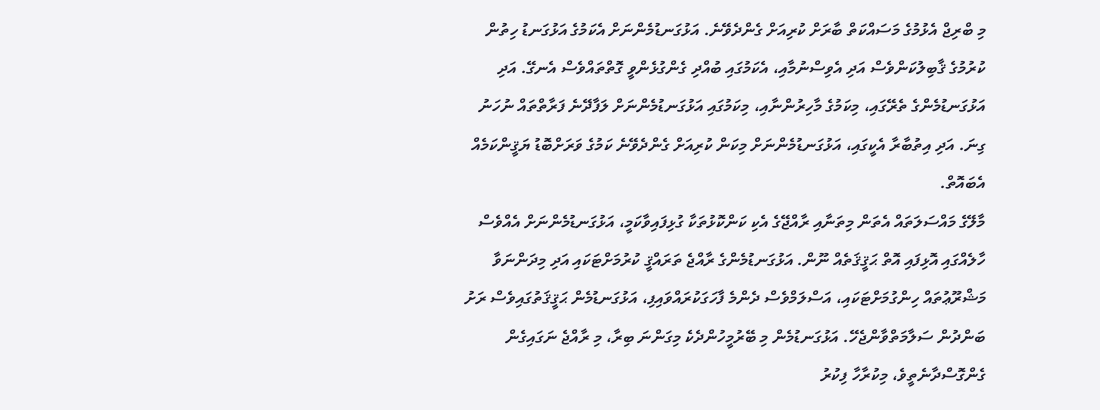މި ބްރިޖް އެޅުމުގެ މަސައްކަތް ބާރަށް ކުރިއަށް ގެންދެވޭނެ. އަޅުގަނޑުމެންނަށް އެކަމުގެ އަޅުގަނޑު ހިތުން ކުރުމުގެ ޤާބިލުކަންވެސް އަދި އެވިސްނުމާއި، އެކަމުގައި ބުއްދި ގެންގުޅެންވީ ގޮތްތައްވެސް އެނގޭ. އަދި އަޅުގަނޑުމެންގެ ތެރޭގައި، މިކަމުގެ މާހިރުންނާއި، މިކަމުގައި އަޅުގަނޑުމެންނަށް ލަފާދޭނެ ފަރާތްތައް ނުހަނު ގިނަ. އަދި އިތުބާރާ އެކީގައި، އަޅުގަނޑުމެންނަށް މިކަން ކުރިއަށް ގެންދެވޭނެ ކަމުގެ ވަރަށްބޮޑު ޔަޤީންކަމެއް އެބައޮތް.
މާލޭގެ މައްސަލަތައް އެތަން މިތަނާއި ރާއްޖޭގެ އެކި ކަންކޮޅުތަކާ ގުޅިފައިވާކަމީ، އަޅުގަނޑުމެންނަށް އެއްވެސް ހާލެއްގައި އޮޅިފައި އޮތް ޙަޤީޤަތެއް ނޫން. އަޅުގަނޑުމެންގެ ރާއްޖެ ތަރައްޤީ ކުރުމަށްޓަކައި އަދި މިދަންނަވާ މަޝްރޫޢުތައް ހިންގުމަށްޓަކައި، އަސްލަމްވެސް ދެންމެ ފާހަގަކުރައްވައިފި، އަޅުގަނޑުމެން ޙަޤީޤަތުގައިވެސް ރަށު ބަންދުން ސަލާމަތްވާންޖެހޭ. އަޅުގަނޑުމެން މި ބޭރުމީހުންދެކެ މިގަންނަ ބިރާ، މި ރާއްޖެ ނަގައިގެން ގެންގޮސްދާނެތީވެ، މިކުރާހާ ފިކުރު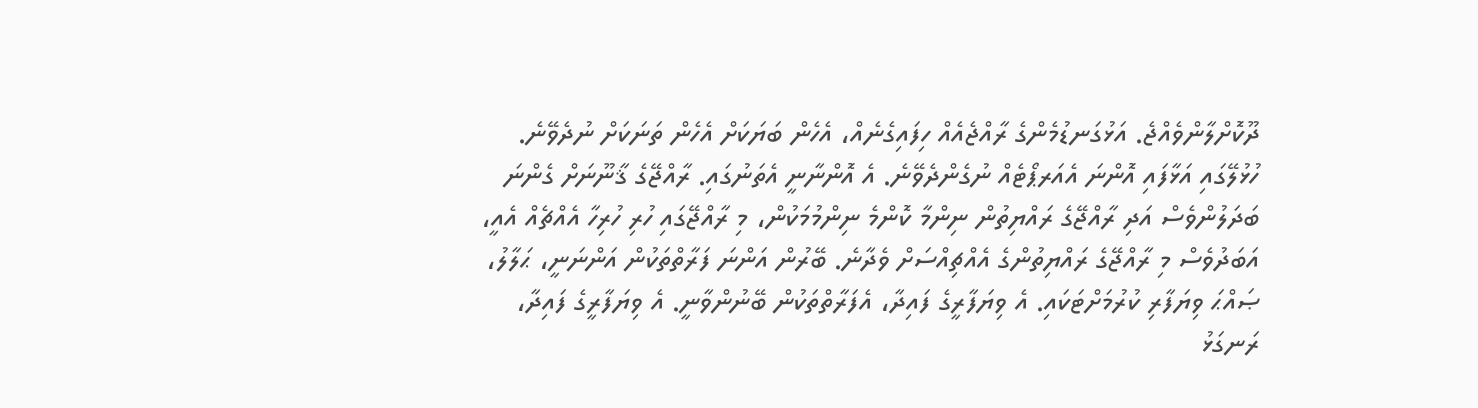ދޫކޮށްލާންވެއްޖެ. އަޅުގަނޑުމެންގެ ރާއްޖެއެއް ހިފައިގެނެއް، އެހެން ބަޔަކަށް އެހެން ތަނަކަށް ނުދެވޭނެ. ހުޅުލޭގައި އަޅާފައި އޮންނަ އެއަރޕޯޓެއް ނުގެންދެވޭނެ. އެ އޮންނާނީ އެތަނުގައި. ރާއްޖޭގެ ޤާނޫނަށް ގެންނަ ބަދަލުންވެސް އަދި ރާއްޖޭގެ ރައްޔިތުން ނިންމާ ކޮންމެ ނިންމުމަކުން، މި ރާއްޖޭގައި ހުރި ހުރިހާ އެއްޗެއް އެއީ، އަބަދުވެސް މި ރާއްޖޭގެ ރައްޔިތުންގެ އެއްޗިއްސަށް ވެދާނެ. ބޭރުން އަންނަ ފަރާތްތަކުން އަންނަނީ، ޙަލާލު، ޞައްޙަ ވިޔަފާރި ކުރުމަށްޓަކައި. އެ ވިޔަފާރީގެ ފައިދާ، އެފަރާތްތަކުން ބޭނުންވާނީ. އެ ވިޔަފާރީގެ ފައިދާ، ރަނގަޅު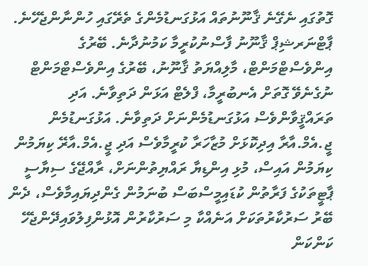ގޮތުގައި ނެގޭނެ ޤާނޫނުތައް އަޅުގަނޑުމެންގެ ތެރޭގައި ހުންނާންޖެހޭނެ. ޕާޓްނަރޝިޕް ޤާނޫނު ފާސްނުކުރީމާ ކަމުނުދާނެ. ބޭރުގެ އިންވެސްޓްމަންޓް، މާލިއްޔަތު ޤާނޫނު، ބޭރުގެ އިންވެސްޓްމަންޓް ނުގެނެވޭ ގޮތަށް އެނބުރީމާ، ފްލެޓް އަޅަން ދަތިވާނެ. އަދި ތަރައްޤީވާންވެސް އަޅުގަނޑުމެންނަށް ދަތިވާނެ. އަޅުގަނޑުމެން ޖީ.އެމް.އާރާ އިދިކޮޅަށް މުޒާހަރާ ކުރީމާވެސް އަދި ޖީ.އެމް.އާރޭ ކިޔަމުން ކިޔަމުން އައިސް، މުޅި އިންޑިޔާ ރައްޔިތުންނަށް، ރާއްޖޭގެ ސިޔާސީ ޕާޓީތަކުގެ ފަރާތުން ކުޑައިމީސްބަސް ބުނަމުން ގެންދިޔައިމާވެސް، ދެން ބޭރު ސަރުކާރުތަކަށް އަނެއްކާ މި ސަރުކާރުން އޮޅުންފިލުވައިދޭންޖެހޭ ކަންކަން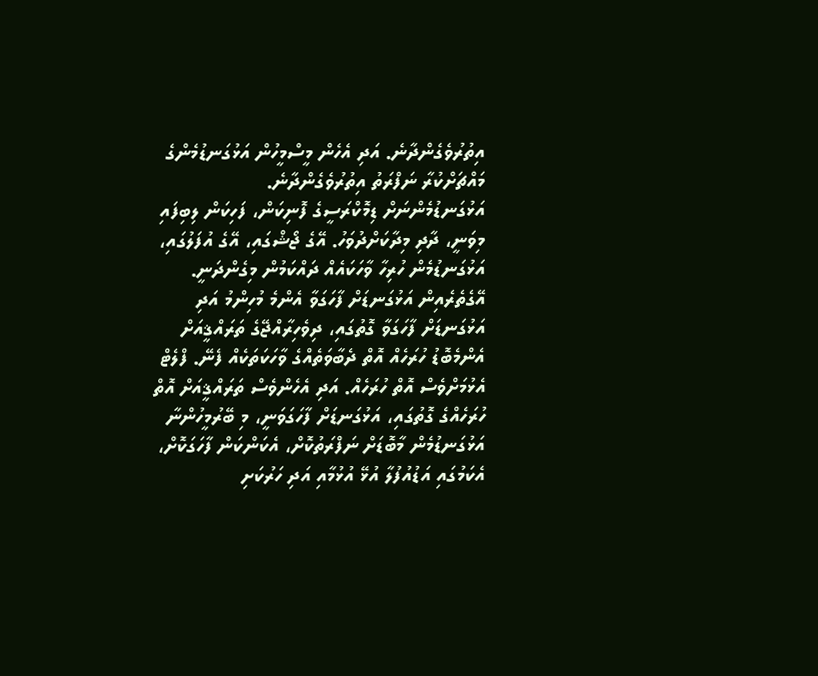އިތުރުވެގެންދާނެ. އަދި އެހެން މީސްމީހުން އަޅުގަނޑުމެންގެ މައްޗަށްކުރާ ނަފްރަތު އިތުރުވެގެންދާނެ.
އަޅުގަނޑުމެންނަށް ޑިމޮކްރަސީގެ ފޮނިކަން، ފަހިކަން ލިބިފައި މިވަނީ، ދާދި މިދާކަށްދުވަހު. އޭގެ ޖޯޝްގައި، އޭގެ އުފަލުގައި، އަޅުގަނޑުމެން ހުރިހާ ވާހަކައެއް ދައްކަމުން މިގެންދަނީ. އޭގެތެރެއިން އަޅުގަނޑަށް ފާހަގަވާ އެންމެ މުހިންމު އަދި އަޅުގަނޑަށް ފާހަގަވާ ގޮތުގައި، ދިވެހިރާއްޖޭގެ ތަރައްޤީއަށް އެންމެބޮޑު ހުރަހެއް އޮތް ދެބާވަތެއްގެ ވާހަކަތަކެއް ފެނޭ. ފްލެޓް އެޅުމަށްވެސް އޮތް ހުރަހެއް. އަދި އެހެންވެސް ތަރައްޤީއަށް އޮތް ހުރަހެއްގެ ގޮތުގައި، އަޅުގަނޑަށް ފާހަގަވަނީ، މި ބޭރުމީހުންނާ އަޅުގަނޑުމެން މާބޮޑަށް ނަފްރަތުކޮށް، އެކަންކަން ފާހަގަކޮށް، އެކަމުގައި އަޑުއުފުލާ އުޅޭ އުޅުމާއި އަދި ހަރުކަށި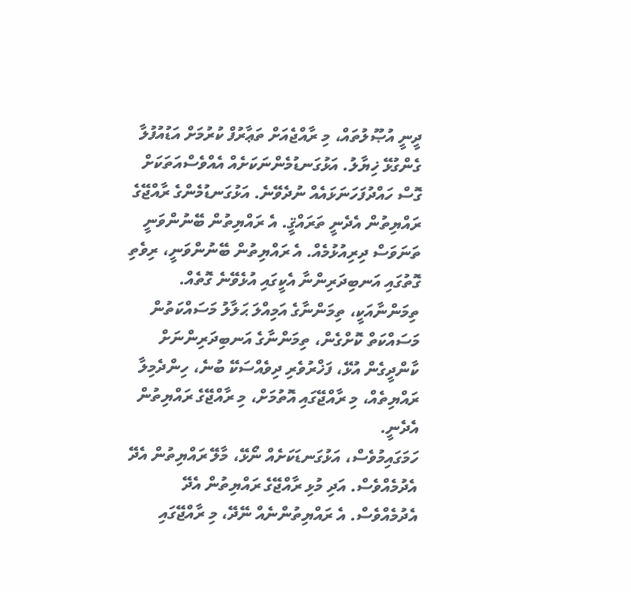ދީނީ އުޞޫލުތައް، މި ރާއްޖެއަށް ތަޢާރުފް ކުރުމަށް އަޑުއުފުލާ ގެންގުޅޭ ޚިޔާލު. އަޅުގަނޑުމެންނަކަށެއް އެއްވެސްއަތަކަށް ގޮސް ހައްދުފަހަނަޅައެއް ނުދެވޭނެ. އަޅުގަނޑުމެންގެ ރާއްޖޭގެ ރައްޔިތުން އެދެނީ ތަރައްޤީ. އެ ރައްޔިތުން ބޭނުންވަނީ ތަނަވަސް ދިރިއުޅުމެއް. އެ ރައްޔިތުން ބޭނުންވަނީ، ރިވެތި ގޮތުގައި އަނބިދަރިންނާ އެކީގައި އުޅެވޭނެ ގޮތެއް. ތިމަންނާއަކީ، ތިމަންނާގެ އަމިއްލަ ޙަލާލު މަސައްކަތުން މަސައްކަތް ކޮށްގެން، ތިމަންނާގެ އަނބިދަރިންނަށް ކާންދީގެން އުޅޭ، ފަޚްރުވެރި ދިވެއްސަކޭ ބުނެ، ހިންދެމިލާ ރައްޔިތެއް، މި ރާއްޖޭގައި އޮތުމަށް، މި ރާއްޖޭގެ ރައްޔިތުން އެދެނީ.
ހަމަގައިމުވެސް، އަޅުގަނޑަކަށެއް ނޯޅޭ، މާލޭ ރައްޔިތުން އެދޭ އެދުމެއްވެސް. އަދި މުޅި ރާއްޖޭގެ ރައްޔިތުން އެދޭ އެދުމެއްވެސް. އެ ރައްޔިތުންނެއް ނޭދޭ، މި ރާއްޖޭގައި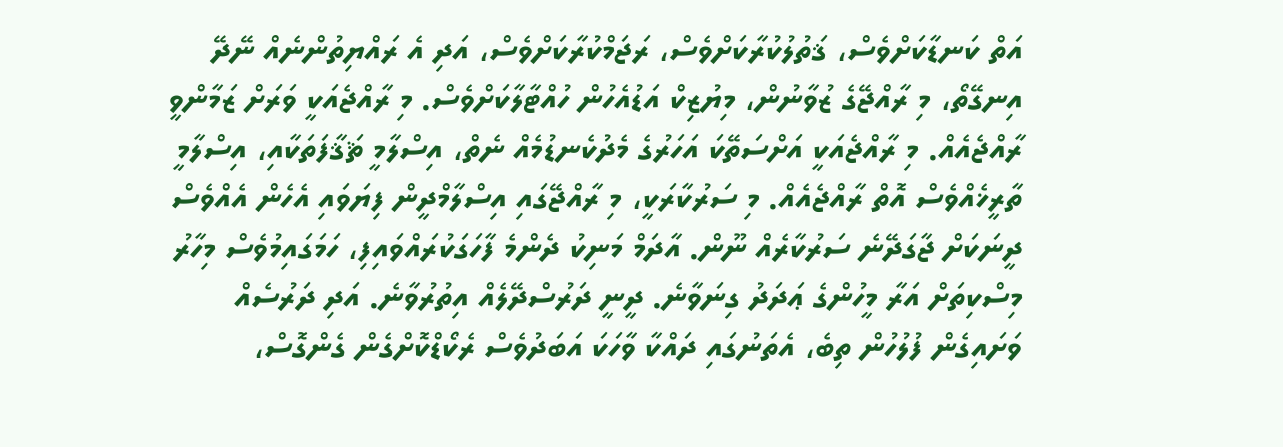އަތް ކަނޑާކަށްވެސް، ޤަތުލުކުރާކަށްވެސް، ރަޖަމްކުރާކަށްވެސް، އަދި އެ ރައްޔިތުންނެއް ނޭދޭ އިނގޭތޯ، މި ރާއްޖޭގެ ޒުވާނުން، މިޔުޒިކް އަޑުއެހުން ހުއްޓާލާކަށްވެސް. މި ރާއްޖެއަކީ ވަރަށް ޒަމާންވީ ރާއްޖެއެއް. މި ރާއްޖެއަކީ އަށްސަތޭކަ އަހަރުގެ މެދުކެނޑުމެއް ނެތް، އިސްލާމީ ޘަޤާފަތަކާއި، އިސްލާމީ ތާރީޚެއްވެސް އޮތް ރާއްޖެއެއް. މި ސަރުކާރަކީ، މި ރާއްޖޭގައި އިސްލާމްދީން ފިޔަވައި އެހެން އެއްވެސް ދީނަކަށް ޖާގަދޭނެ ސަރުކާރެއް ނޫން. އާދަމް މަނިކު ދެންމެ ފާހަގަކުރައްވައިފި، ހަމަގައިމުވެސް މިހާރު މިސްކިތަށް އަރާ މީހުންގެ ޢަދަދު ގިނަވާނެ. ދީނީ ދަރުސްދޭލެއް އިތުރުވާނެ. އަދި ދަރުސެއް ވަށައިގެން ފުލުހުން ތިބެ، އެތަނުގައި ދައްކާ ވާހަކަ އަބަދުވެސް ރެކޯޑްކޮށްގެން ގެންގޮސް،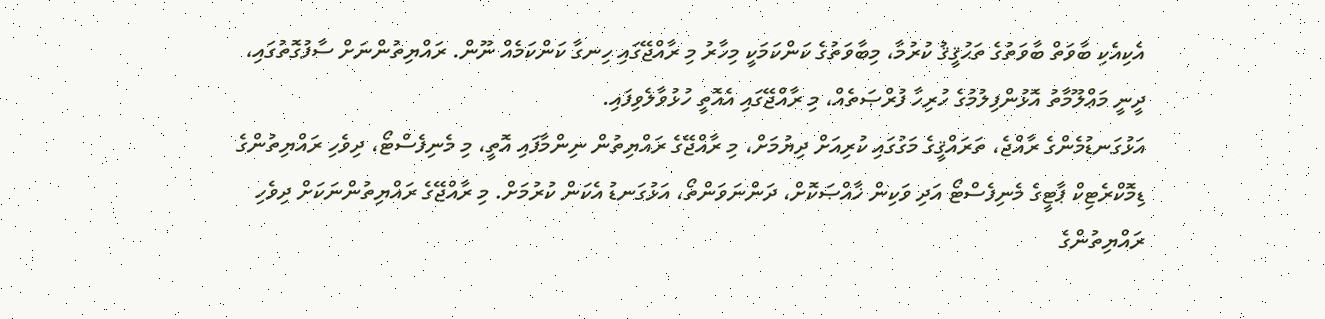އެކިއެކި ބާވަތް ބާވަތުގެ ތަޙުޤީޤު ކުރުމާ، މިބާވަތުގެ ކަންކަމަކީ މިހާރު މި ރާއްޖޭގައި ހިނގާ ކަންކަމެއް ނޫން. ރައްޔިތުންނަށް ސާފުގޮތުގައި، ދީނީ މަޢްލޫމާތު އޮޅުންފިލުމުގެ ހުރިހާ ފުރްޞަތެއް، މި ރާއްޖޭގައި އެއޮތީ ހުޅުވާލެވިފައި.
އަޅުގަނޑުމެންގެ ރާއްޖެ، ތަރައްޤީގެ މަގުގައި ކުރިއަށް ދިޔުމަށް، މި ރާއްޖޭގެ ރައްޔިތުން ނިންމާފައި އޮތީ، މި މެނިފެސްޓޯ، ދިވެހި ރައްޔިތުންގެ ޑިމޮކްރެޓިކް ޕާޓީގެ މެނިފެސްޓޯ އަދި ވަކިން ޚާއްޞަކޮށް، ދަންނަވަންތޯ، އަޅުގަނޑު އެކަން ކުރުމަށް. މި ރާއްޖޭގެ ރައްޔިތުންނަކަށް ދިވެހި ރައްޔިތުންގެ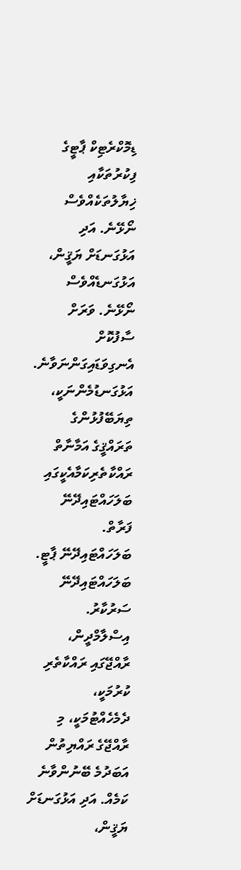ޑިމޮކްރެޓިކް ޕާޓީގެ ފިކުރުތަކާއި ޚިޔާލުތަކެއްވެސް ނޯޅޭނެ. އަދި އަޅުގަނޑަށް ޔަޤީން، އަޅުގަނޑެއްވެސް ނޯޅޭނެ. ވަރަށް ސާފުކޮށް އެނގިވަޑައިގަންނަވާނެ. އަޅުގަނޑުމެންނަކީ، ތިޔަބޭފުޅުންގެ ތަރައްޤީގެ އަމާނާތް ރައްކާތެރިކަމާއެކީގައި ބަލަހައްޓައިދޭނޭ ފަރާތް. ބަލަހައްޓައިދޭނޭ ޕާޓީ. ބަލަހައްޓައިދޭނޭ ސަރުކާރު. އިސްލާމްދީން، ރާއްޖޭގައި ރައްކާތެރި ކުރުމަކީ، ދެމެހެއްޓުމަކީ، މި ރާއްޖޭގެ ރައްޔިތުން އަބަދުމެ ބޭނުންވާނެ ކަމެއް. އަދި އަޅުގަނޑަށް ޔަޤީން،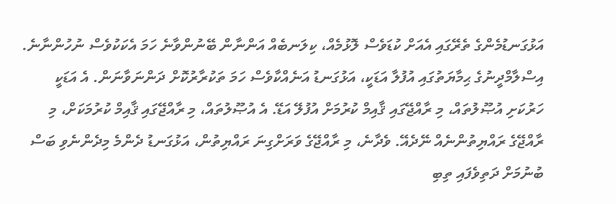އަޅުގަނޑުމެންގެ ތެރޭގައި އެއަށް ކުޑަވެސް ލޮޅުމެއް، ކިލަނބެއް އަންނާން ބޭނުންވާނެ ހަމަ އެކަކުވެސް ނުހުންނާނެ. އިސްލާމްދީނުގެ ޙިމާޔަތުގައި އުފުލާ އަޑަކީ، އަޅުގަނޑު އަނެއްކާވެސް ހަމަ ތަކުރާރުކޮށް ދަންނަވާނަން. އެ އަޑަކީ ހަރުކަށި އުޞޫލުތައް، މި ރާއްޖޭގައި ޤާއިމް ކުރުމަށް އުފުލޭ އަޑޭ. އެ އުޞޫލުތައް، މި ރާއްޖޭގައި ޤާއިމް ކުރުމަކަށް، މި ރާއްޖޭގެ ރައްޔިތުންނެއް ނޭދެއޭ. ވެދާނެ، މި ރާއްޖޭގެ ވަރަށްގިނަ ރައްޔިތުން، އަޅުގަނޑު ދެންމެ މިދެންނެވި ބަސް ބުނުމަށް ދަތިވެފައި ތިބި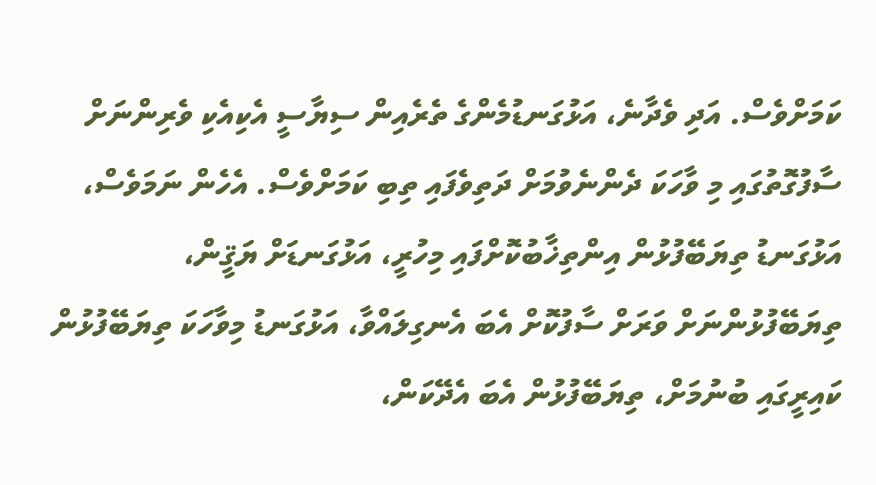ކަމަށްވެސް. އަދި ވެދާނެ، އަޅުގަނޑުމެންގެ ތެރެއިން ސިޔާސީ އެކިއެކި ވެރިންނަށް ސާފުގޮތުގައި މި ވާހަކަ ދެންނެވުމަށް ދަތިވެފައި ތިބި ކަމަށްވެސް. އެހެން ނަމަވެސް، އަޅުގަނޑު ތިޔަބޭފުޅުން އިންތިޚާބުކޮށްފައި މިހުރީ، އަޅުގަނޑަށް ޔަޤީން، ތިޔަބޭފުޅުންނަށް ވަރަށް ސާފުކޮށް އެބަ އެނގިލައްވާ، އަޅުގަނޑު މިވާހަކަ ތިޔަބޭފުޅުން ކައިރީގައި ބުނުމަށް، ތިޔަބޭފުޅުން އެބަ އެދޭކަން،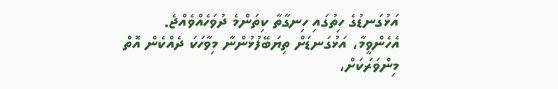އަޅުގަނޑުގެ ހިތުގައި ހިނގާތާ ކިތަންމެ ދުވަހެއްވެއްޖެ. އެހެންވީމާ، އަޅުގަނޑަށް ތިޔަބޭފުޅުންނާ މިވާހަކަ ދެއްކެން އޮތް މިންވަރަކަށް،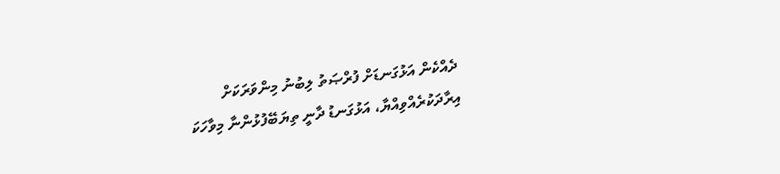ދެއްކެން އަޅުގަނޑަށް ފުރްޞަތު ލިބުނު މިންވަރަކަށް އިރާދަކުރެއްވިއްޔާ، އަޅުގަނޑު ދާނީ ތިޔަބޭފުޅުންނާ މިވާހަކަ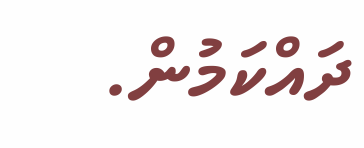ދައްކަމުން.